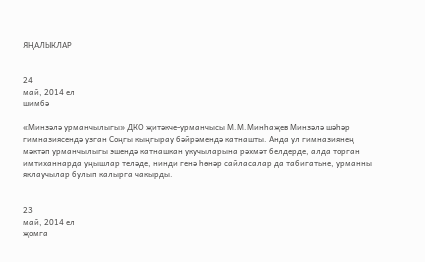ЯҢАЛЫКЛАР


24
май, 2014 ел
шимбә

«Минзәлә урманчылыгы» ДКО җитәкче-урманчысы М.М.Минһаҗев Минзәлә шәһәр гимназиясендә узган Соңгы кыңгырау бәйрәмендә катнашты. Анда ул гимназиянең мәктәп урманчылыгы эшендә катнашкан укучыларына рәхмәт белдерде, алда торган имтиханнарда уңышлар теләде, нинди генә һөнәр сайласалар да табигатьне, урманны яклаучылар булып калырга чакырды.


23
май, 2014 ел
җомга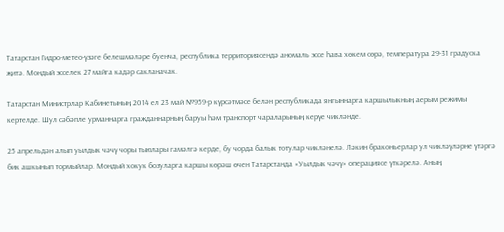Татарстан Гидро-метео-үзәге белешмәләре буенча, республика территориясендә аномаль эссе һава хөкем сөрә, температура 29-31 градуска җитә. Мондый эсселек 27 майга кадәр сакланачак.

Татарстан Министрлар Кабинетының 2014 ел 23 май №959-р күрсәтмәсе белән республикада янгыннарга каршылыкның аерым режимы кертелде. Шул сәбәпле урманнарга гражданнарның баруы һәм транспорт чараларының керүе чикләнде.

25 апрельдән алып уылдык чәчү чоры тыюлары гамәлгә керде, бу чорда балык тотулар чикләнелә. Ләкин браконьерлар ул чикләүләрне үтәргә бик ашкынып тормыйлар. Мондый хокук бозуларга каршы көрәш өчен Татарстанда «Уылдык чәчү» операциясе үткәрелә. Аның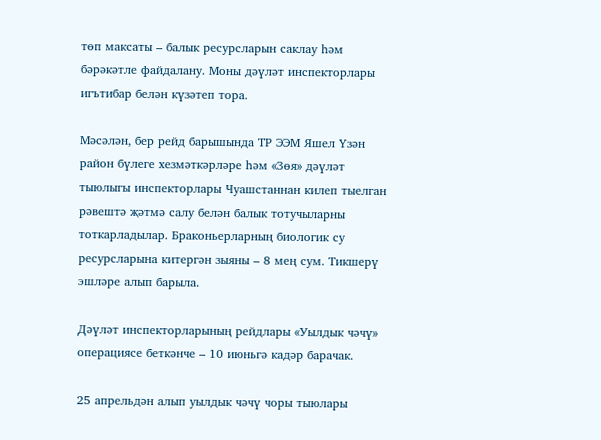төп максаты – балык ресурсларын саклау һәм бәрәкәтле файдалану. Моны дәүләт инспекторлары игътибар белән күзәтеп тора.

Мәсәлән, бер рейд барышында ТР ЭЭМ Яшел Үзән район бүлеге хезмәткәрләре һәм «Зөя» дәүләт тыюлыгы инспекторлары Чуашстаннан килеп тыелган рәвештә җәтмә салу белән балык тотучыларны тоткарладылар. Браконьерларның биологик су ресурсларына китергән зыяны – 8 мең сум. Тикшерү эшләре алып барыла.

Дәүләт инспекторларының рейдлары «Уылдык чәчү» операциясе беткәнче – 10 июньгә кадәр барачак.

25 апрельдән алып уылдык чәчү чоры тыюлары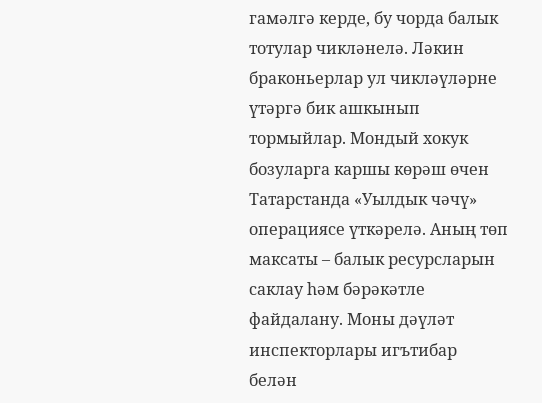гамәлгә керде, бу чорда балык тотулар чикләнелә. Ләкин браконьерлар ул чикләүләрне үтәргә бик ашкынып тормыйлар. Мондый хокук бозуларга каршы көрәш өчен Татарстанда «Уылдык чәчү» операциясе үткәрелә. Аның төп максаты – балык ресурсларын саклау һәм бәрәкәтле файдалану. Моны дәүләт инспекторлары игътибар белән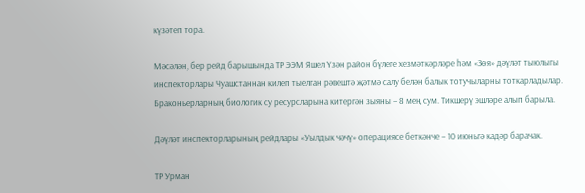күзәтеп тора.

Мәсәлән, бер рейд барышында ТР ЭЭМ Яшел Үзән район бүлеге хезмәткәрләре һәм «Зөя» дәүләт тыюлыгы инспекторлары Чуашстаннан килеп тыелган рәвештә җәтмә салу белән балык тотучыларны тоткарладылар. Браконьерларның биологик су ресурсларына китергән зыяны – 8 мең сум. Тикшерү эшләре алып барыла.

Дәүләт инспекторларының рейдлары «Уылдык чәчү» операциясе беткәнче – 10 июньгә кадәр барачак.

ТР Урман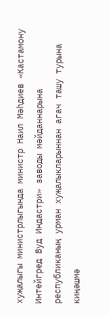хуҗалыгы министрлыгында министр Наил Мәһдиев «Кастамону Интейгред Вуд Индастри» заводы мәйданнарына республиканың урман хуҗалыкларыннан агач ташу турына киңәшмә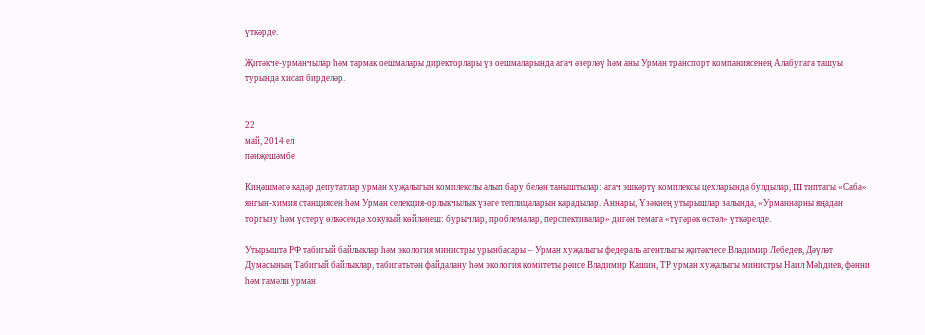үткәрде.

Җитәкче-урманчылар һәм тармак оешмалары директорлары үз оешмаларында агач әзерләү һәм аны Урман транспорт компаниясенең Алабугага ташуы турында хисап бирделәр.


22
май, 2014 ел
пәнҗешәмбе

Киңәшмәгә кадәр депутатлар урман хуҗалыгын комплекслы алып бару белән таныштылар: агач эшкәртү комплексы цехларында булдылар, III типтагы «Саба» янгын-химия станциясен һәм Урман селекция-орлыкчылык үзәге теплицаларын карадылар. Аннары, Үзәкнең утырышлар залында, «Урманнарны яңадан торгызу һәм үстерү өлкәсендә хокукый көйләнеш: бурычлар, проблемалар, перспективалар» дигән темага «түгәрәк өстәл» үткәрелде.

Утырышта РФ табигый байлыклар һәм экология министры урынбасары – Урман хуҗалыгы федераль агентлыгы җитәкчесе Владимир Лебедев, Дәүләт Думасының Табигый байлыклар, табигатьтән файдалану һәм экология комитеты рәисе Владимир Кашин, ТР урман хуҗалыгы министры Наил Мәһдиев, фәнни һәм гамәли урман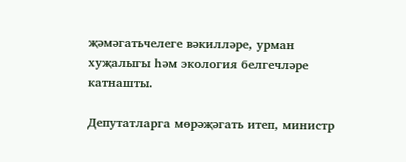җәмәгатьчелеге вәкилләре, урман хуҗалыгы һәм экология белгечләре катнашты.

Депутатларга мөрәҗәгать итеп, министр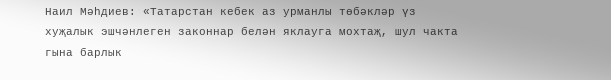Наил Мәһдиев: «Татарстан кебек аз урманлы төбәкләр үз хуҗалык эшчәнлеген законнар белән яклауга мохтаҗ, шул чакта гына барлык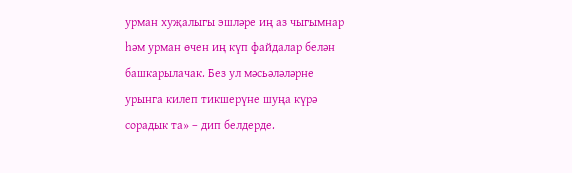урман хуҗалыгы эшләре иң аз чыгымнар һәм урман өчен иң күп файдалар белән башкарылачак. Без ул мәсьәләләрне урынга килеп тикшерүне шуңа күрә сорадык та» – дип белдерде.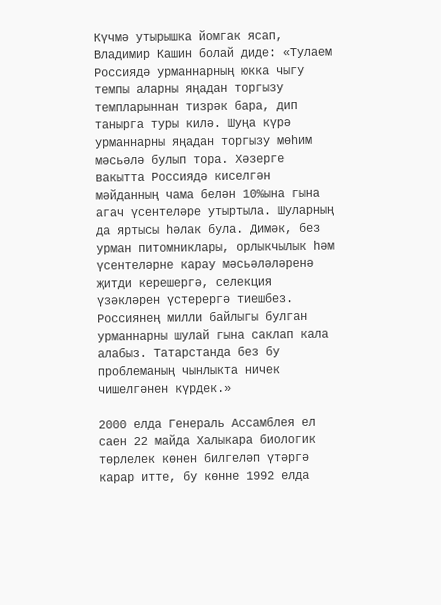Күчмә утырышка йомгак ясап, Владимир Кашин болай диде: «Тулаем Россиядә урманнарның юкка чыгу темпы аларны яңадан торгызу темпларыннан тизрәк бара, дип танырга туры килә. Шуңа күрә урманнарны яңадан торгызу мөһим мәсьәлә булып тора. Хәзерге вакытта Россиядә киселгән мәйданның чама белән 10%ына гына агач үсентеләре утыртыла. Шуларның да яртысы һәлак була. Димәк, без урман питомниклары, орлыкчылык һәм үсентеләрне карау мәсьәләләренә җитди керешергә, селекция үзәкләрен үстерергә тиешбез. Россиянең милли байлыгы булган урманнарны шулай гына саклап кала алабыз. Татарстанда без бу проблеманың чынлыкта ничек чишелгәнен күрдек.»

2000 елда Генераль Ассамблея ел саен 22 майда Халыкара биологик төрлелек көнен билгеләп үтәргә карар итте, бу көнне 1992 елда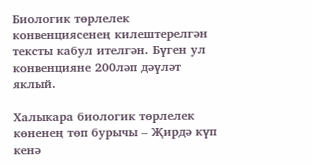Биологик төрлелек конвенциясенең килештерелгән тексты кабул ителгән. Бүген ул конвенцияне 200ләп дәүләт яклый.

Халыкара биологик төрлелек көненең төп бурычы – Җирдә күп кенә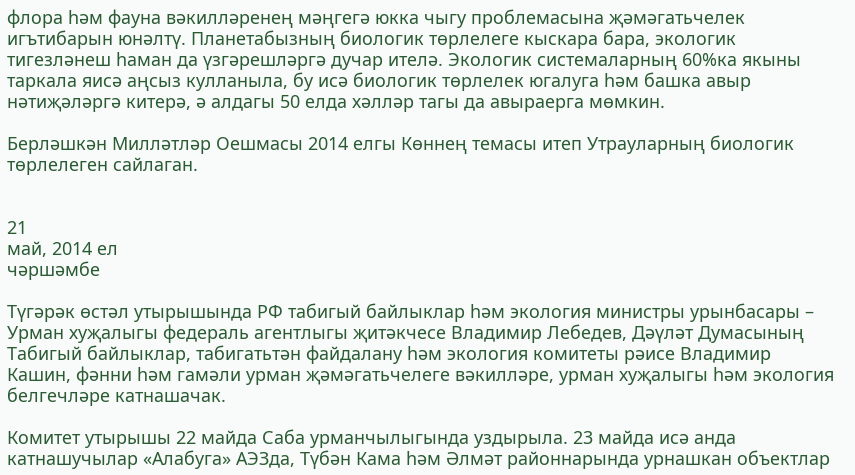флора һәм фауна вәкилләренең мәңгегә юкка чыгу проблемасына җәмәгатьчелек игътибарын юнәлтү. Планетабызның биологик төрлелеге кыскара бара, экологик тигезләнеш һаман да үзгәрешләргә дучар ителә. Экологик системаларның 60%ка якыны таркала яисә аңсыз кулланыла, бу исә биологик төрлелек югалуга һәм башка авыр нәтиҗәләргә китерә, ә алдагы 50 елда хәлләр тагы да авыраерга мөмкин.

Берләшкән Милләтләр Оешмасы 2014 елгы Көннең темасы итеп Утрауларның биологик төрлелеген сайлаган.


21
май, 2014 ел
чәршәмбе

Түгәрәк өстәл утырышында РФ табигый байлыклар һәм экология министры урынбасары – Урман хуҗалыгы федераль агентлыгы җитәкчесе Владимир Лебедев, Дәүләт Думасының Табигый байлыклар, табигатьтән файдалану һәм экология комитеты рәисе Владимир Кашин, фәнни һәм гамәли урман җәмәгатьчелеге вәкилләре, урман хуҗалыгы һәм экология белгечләре катнашачак.

Комитет утырышы 22 майда Саба урманчылыгында уздырыла. 23 майда исә анда катнашучылар «Алабуга» АЭЗда, Түбән Кама һәм Әлмәт районнарында урнашкан объектлар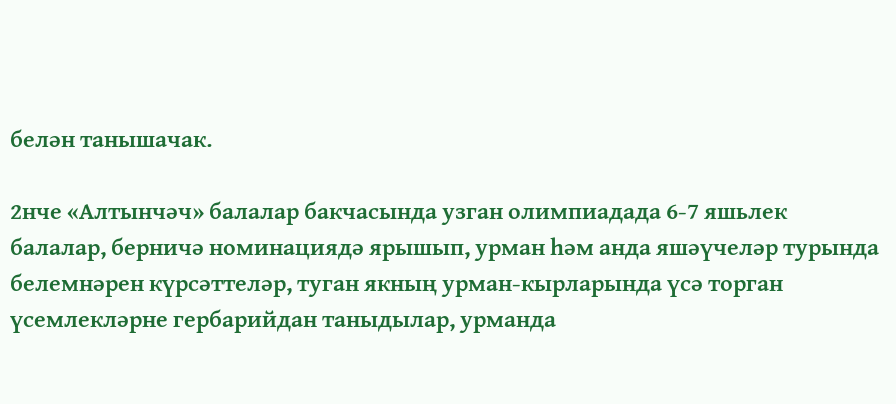белән танышачак.

2нче «Алтынчәч» балалар бакчасында узган олимпиадада 6-7 яшьлек балалар, берничә номинациядә ярышып, урман һәм анда яшәүчеләр турында белемнәрен күрсәттеләр, туган якның урман-кырларында үсә торган үсемлекләрне гербарийдан таныдылар, урманда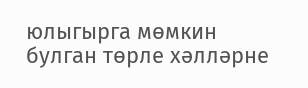юлыгырга мөмкин булган төрле хәлләрне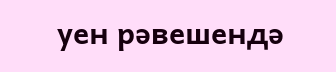уен рәвешендә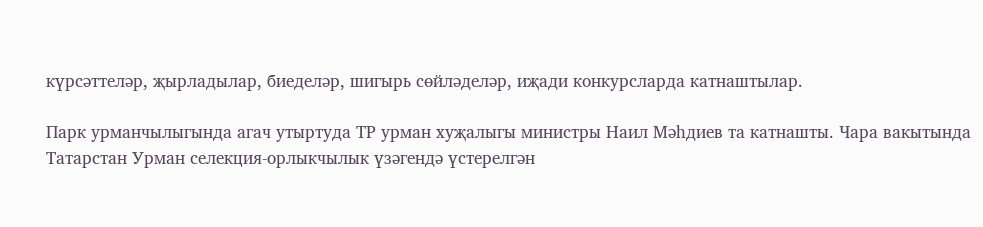күрсәттеләр, җырладылар, биеделәр, шигырь сөйләделәр, иҗади конкурсларда катнаштылар.

Парк урманчылыгында агач утыртуда ТР урман хуҗалыгы министры Наил Мәһдиев та катнашты. Чара вакытында Татарстан Урман селекция-орлыкчылык үзәгендә үстерелгән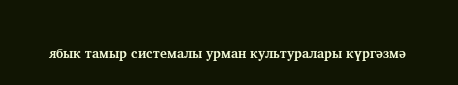ябык тамыр системалы урман культуралары күргәзмә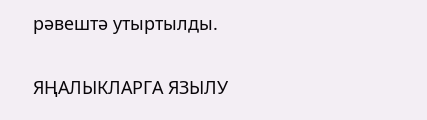рәвештә утыртылды.


ЯҢАЛЫКЛАРГА ЯЗЫЛУ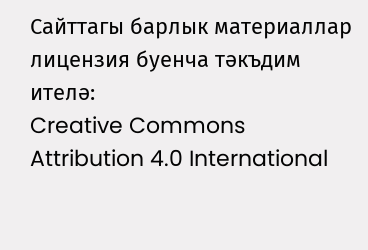Сайттагы барлык материаллар лицензия буенча тәкъдим ителә:
Creative Commons Attribution 4.0 International